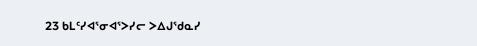23 ᑲᒪᑦᓯᐊᕐᓂᐊᕐᐳᓯᓕ ᐳᐃᒍᖁᓇᓯ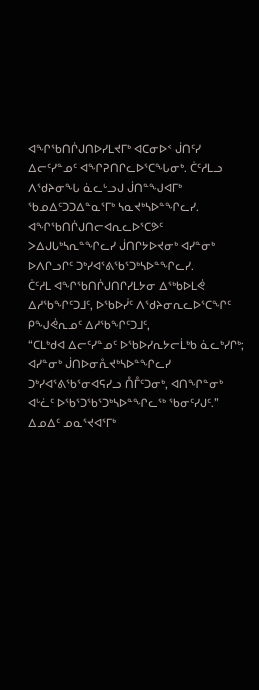ᐊᖏᖃᑎᒌᒍᑎᐅᓯᒪᔪᒥᒃ ᐊᑕᓂᐅᑉ ᒎᑎᑦᓯ ᐃᓕᑦᓯᓐᓄᑦ ᐊᖏᕈᑎᒋᓚᐅᕐᑕᖓᓂᒃ. ᑖᑦᓱᒪᓗ ᐱᖁᔨᓂᖓ ᓈᓚᒡᓗᒍ ᒎᑎᓐᖑᐊᒥᒃ ᖃᓄᐃᑦᑐᑐᐃᓐᓇᕐᒥᒃ ᓴᓇᔪᒃᓴᐅᓐᖏᓚᓯ.
ᐊᖏᖃᑎᒌᒍᑎᓕᐊᕆᓚᐅᕐᑕᕗᑦ ᐳᐃᒍᒐᒃᓴᕆᓐᖏᓚᓯ ᒎᑎᒋᔭᐅᔪᓂᒃ ᐊᓯᓐᓂᒃ ᐅᐱᒋᓗᒋᑦ ᑐᒃᓯᐊᕐᕕᖃᕐᑐᒃᓴᐅᓐᖏᓚᓯ.
ᑖᑦᓱᒪ ᐊᖏᖃᑎᒌᒍᑎᒋᓯᒪᔭᓂ ᐃᖅᑲᐅᒪᕚ ᐃᓱᖃᖏᑦᑐᒧᑦ, ᐅᖃᐅᓰᑦ ᐱᖁᔨᓂᕆᓚᐅᕐᑕᖏᑦ ᑭᖑᕚᕆᓄᑦ ᐃᓱᖃᖏᑦᑐᒧᑦ,
“ᑕᒪᒃᑯᐊ ᐃᓕᑦᓯᓐᓄᑦ ᐅᖃᐅᓯᕆᔭᓕᒫᒃᑲ ᓈᓚᒃᓯᒋᒃ; ᐊᓯᓐᓂᒃ ᒎᑎᐅᓂᕅᔪᒃᓴᐅᓐᖏᓚᓯ ᑐᒃᓯᐊᕐᕕᖃᕐᓂᐊᕋᓯᓗ ᑍᒤᑦᑐᓂᒃ, ᐊᑎᖏᓐᓂᒃ ᐊᒡᓛᑦ ᐅᖃᕐᑐᖃᕐᑐᒃᓴᐅᓐᖏᓚᖅ ᖃᓂᑦᓯᒍᑦ.”
ᐃᓄᐃᑦ ᓄᓇᕐᔪᐊᕐᒥᒃ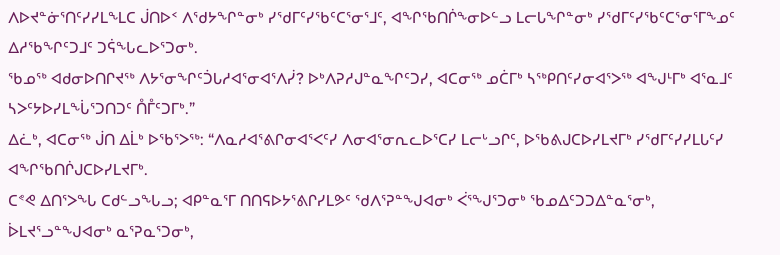ᐱᐅᔪᓐᓃᕐᑎᑦᓯᓯᒪᖕᒪᑕ ᒎᑎᐅᑉ ᐱᖁᔭᖏᓐᓂᒃ ᓯᖁᒥᑦᓯᖃᑦᑕᕐᓂᕐᒧᑦ, ᐊᖏᖃᑎᒌᖕᓂᐅᓪᓗ ᒪᓕᒐᖏᓐᓂᒃ ᓯᖁᒥᑦᓯᖃᑦᑕᕐᓂᕐᒥᖕᓄᑦ ᐃᓱᖃᖏᑦᑐᒧᑦ ᑐᕌᖓᓚᐅᕐᑐᓂᒃ.
ᖃᓄᖅ ᐊᑯᓂᐅᑎᒋᔪᖅ ᐱᔭᕐᓂᖏᑦᑑᒐᓱᐊᕐᓂᐊᕐᐱᓰ? ᐅᒃᐱᕈᓱᒍᓐᓇᖏᑦᑐᓯ, ᐊᑕᓂᖅ ᓄᑖᒥᒃ ᓴᖅᑭᑎᑦᓯᓂᐊᕐᐳᖅ ᐊᖑᒻᒥᒃ ᐊᕐᓇᒧᑦ ᓴᐳᑦᔭᐅᓯᒪᖔᕐᑐᑎᑐᑦ ᑍᒤᑦᑐᒥᒃ.”
ᐃᓛᒃ, ᐊᑕᓂᖅ ᒎᑎ ᐃᒫᒃ ᐅᖃᕐᐳᖅ: “ᐱᓇᓱᐊᕐᕕᒋᓂᐊᕐᐸᑦᓯ ᐱᓂᐊᕐᓂᕆᓚᐅᕐᑕᓯ ᒪᓕᒡᓗᒋᑦ, ᐅᖃᕕᒍᑕᐅᓯᒪᔪᒥᒃ ᓯᖁᒥᑦᓯᓯᒪᒐᑦᓯ ᐊᖏᖃᑎᒌᒍᑕᐅᓯᒪᔪᒥᒃ.
ᑕᕝᕙ ᐃᑎᕐᐳᖓ ᑕᑯᓪᓗᖓᓗ; ᐊᑭᓐᓇᕐᒥ ᑎᑎᕋᐅᔭᕐᕕᒋᓯᒪᕗᑦ ᖁᐱᕐᕈᓐᖑᐊᓂᒃ ᐹᕐᖑᕐᑐᓂᒃ ᖃᓄᐃᑦᑐᑐᐃᓐᓇᕐᓂᒃ, ᐆᒪᔪᕐᓗᓐᖑᐊᓂᒃ ᓇᕐᕈᓇᕐᑐᓂᒃ,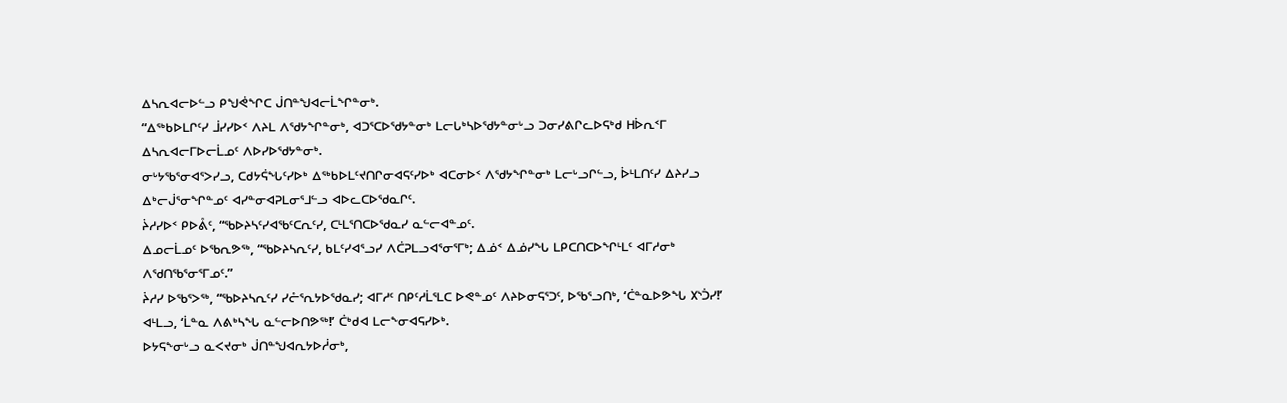ᐃᓴᕆᐊᓕᐅᓪᓗ ᑭᖑᕚᖏᑕ ᒎᑎᓐᖑᐊᓕᒫᖏᓐᓂᒃ.
“ᐃᖅᑲᐅᒪᒋᑦᓯ ᒨᓯᓯᐅᑉ ᐱᔨᒪ ᐱᖁᔭᖏᓐᓂᒃ, ᐊᑐᕐᑕᐅᖁᔭᓐᓂᒃ ᒪᓕᒐᒃᓴᐅᖁᔭᓐᓂᒡᓗ ᑐᓂᓯᕕᒋᓚᐅᕋᒃᑯ ᕼᐆᕆᑉᒥ ᐃᓴᕆᐊᓕᒥᐅᓕᒫᓄᑦ ᐱᐅᓯᐅᖁᔭᓐᓂᒃ.
ᓂᒡᔭᖃᕐᓂᐊᕐᐳᓯᓗ, ᑕᑯᔭᕌᖓᑦᓯᐅᒃ ᐃᖅᑲᐅᒪᑦᔪᑎᒋᓂᐊᕋᑦᓯᐅᒃ ᐊᑕᓂᐅᑉ ᐱᖁᔭᖏᓐᓂᒃ ᒪᓕᒡᓗᒋᓪᓗ, ᐆᒻᒪᑎᑦᓯ ᐃᔨᓯᓗ ᐃᒃᓕᒎᕐᓂᖏᓐᓄᑦ ᐊᓯᓐᓂᐊᕈᒪᓂᕐᒧᓪᓗ ᐊᐅᓚᑕᐅᖁᓇᒋᑦ.
ᔩᓱᓯᐅᑉ ᑭᐅᕔᑦ, “ᖃᐅᔨᓴᑦᓯᐊᖃᑦᑕᕆᑦᓯ, ᑕᒻᒪᕐᑎᑕᐅᖁᓇᓯ ᓇᓪᓕᐊᓐᓄᑦ.
ᐃᓄᓕᒫᓄᑦ ᐅᖃᕆᕗᖅ, “ᖃᐅᔨᓴᕆᑦᓯ, ᑲᒪᑦᓯᐊᕐᓗᓯ ᐱᑖᕈᒪᓗᐊᕐᓂᕐᒥᒃ; ᐃᓅᑉ ᐃᓅᓯᖓ ᒪᑭᑕᑎᑕᐅᖏᒻᒪᑦ ᐊᒥᓱᓂᒃ ᐱᖁᑎᖃᕐᓂᕐᒥᓄᑦ.”
ᔩᓱᓯ ᐅᖃᕐᐳᖅ, “ᖃᐅᔨᓴᕆᑦᓯ ᓯᓔᕐᕆᔭᐅᖁᓇᓯ; ᐊᒥᓱᑦ ᑎᑭᑦᓱᒫᕐᒪᑕ ᐅᕙᓐᓄᑦ ᐱᔨᐅᓂᕋᕐᑐᑦ, ᐅᖃᕐᓗᑎᒃ, ‘ᑖᓐᓇᐅᕗᖓ ᙭ᔅᑑᓯ!’ ᐊᒻᒪᓗ, ‘ᒫᓐᓇ ᐱᕕᒃᓴᖓ ᓇᓪᓕᐅᑎᕗᖅ!’ ᑖᒃᑯᐊ ᒪᓕᖕᓂᐊᕋᓯᐅᒃ.
ᐅᔭᕋᖕᓂᒡᓗ ᓇᐸᔪᓂᒃ ᒎᑎᓐᖑᐊᕆᔭᐅᓲᓂᒃ,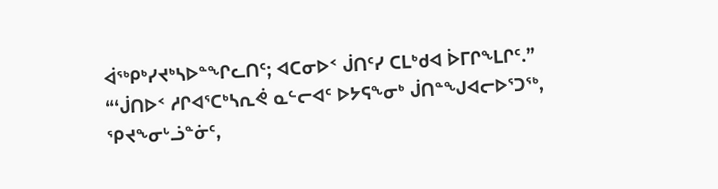ᐋᖅᑭᒃᓯᔪᒃᓴᐅᓐᖏᓚᑎᑦ; ᐊᑕᓂᐅᑉ ᒎᑎᑦᓯ ᑕᒪᒃᑯᐊ ᐆᒥᒋᖕᒪᒋᑦ.”
“‘ᒎᑎᐅᑉ ᓱᒋᐊᕐᑕᒃᓴᕆᕚ ᓇᓪᓕᐊᑦ ᐅᔭᕋᖕᓂᒃ ᒎᑎᓐᖑᐊᓕᐅᕐᑐᖅ, ᕿᔪᖕᓂᒡᓘᓐᓃᑦ,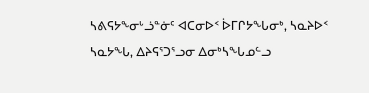ᓴᕕᕋᔭᖕᓂᒡᓘᓐᓃᑦ ᐊᑕᓂᐅᑉ ᐆᒥᒋᔭᖓᓂᒃ, ᓴᓇᔨᐅᑉ ᓴᓇᔭᖓ, ᐃᔨᕋᕐᑐᕐᓗᓂ ᐃᓂᒃᓴᖓᓄᓪᓗ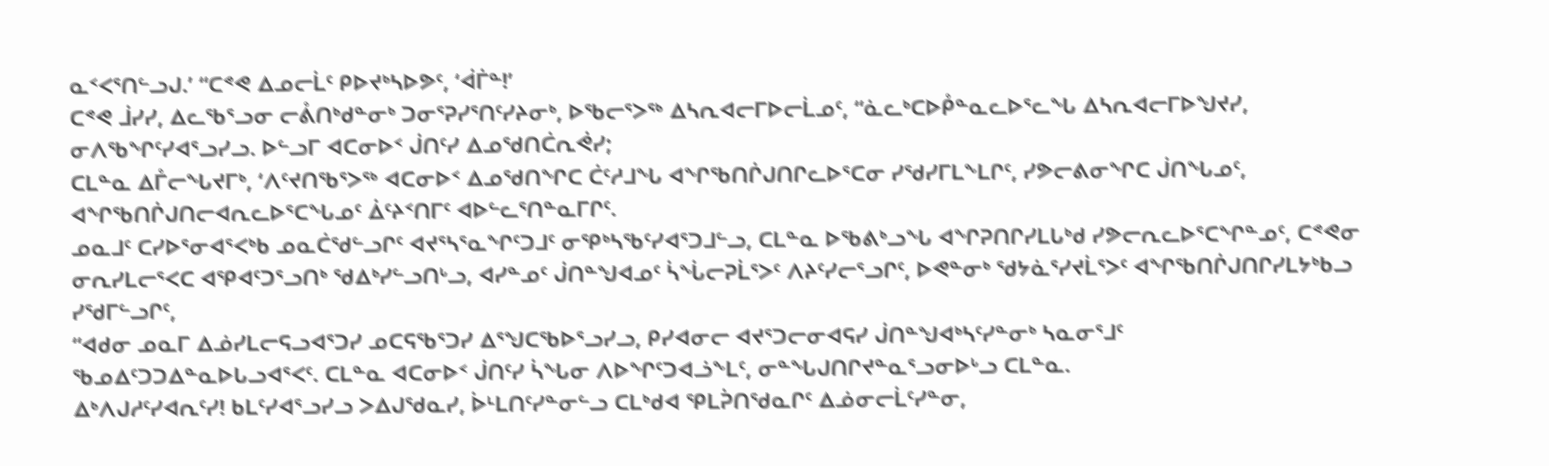ᓇᑉᐸᕐᑎᓪᓗᒍ.’ “ᑕᕝᕙ ᐃᓄᓕᒫᑦ ᑭᐅᔪᒃᓴᐅᕗᑦ, ‘ᐋᒦᓐ!’
ᑕᕝᕙ ᒨᓯᓯ, ᐃᓚᖃᕐᓗᓂ ᓕᕔᑎᒃᑯᓐᓂᒃ ᑐᓂᕐᕈᓯᕐᑎᑦᓯᔨᓂᒃ, ᐅᖃᓕᕐᐳᖅ ᐃᓴᕆᐊᓕᒥᐅᓕᒫᓄᑦ, “ᓈᓚᒃᑕᐅᑬᓐᓇᓚᐅᕐᓚᖓ ᐃᓴᕆᐊᓕᒥᐅᖑᔪᓯ, ᓂᐱᖃᖏᑦᓯᐊᕐᓗᓯᓗ. ᐅᓪᓗᒥ ᐊᑕᓂᐅᑉ ᒎᑎᑦᓯ ᐃᓄᖁᑎᑖᕆᕚᓯ;
ᑕᒪᓐᓇ ᐃᒤᓕᖓᔪᒥᒃ, ‘ᐱᑦᔪᑎᖃᕐᐳᖅ ᐊᑕᓂᐅᑉ ᐃᓄᖁᑎᖏᑕ ᑖᑦᓱᒧᖓ ᐊᖏᖃᑎᒌᒍᑎᒋᓚᐅᕐᑕᓂ ᓯᖁᓯᒥᒪᖕᒪᒋᑦ, ᓯᕗᓕᕕᓂᖏᑕ ᒎᑎᖓᓄᑦ, ᐊᖏᖃᑎᒌᒍᑎᓕᐊᕆᓚᐅᕐᑕᖓᓄᑦ ᐄᑦᔨᑉᑎᒥᑦ ᐊᐅᓪᓚᕐᑎᓐᓇᒥᒋᑦ.
ᓄᓇᒧᑦ ᑕᓯᐅᕐᓂᐊᕐᐸᒃᑲ ᓄᓇᑖᖁᓪᓗᒋᑦ ᐊᔪᕐᓴᕐᓇᖏᑦᑐᒧᑦ ᓂᕿᒃᓴᖃᑦᓯᐊᕐᑐᒧᓪᓗ, ᑕᒪᓐᓇ ᐅᖃᕕᒃᓗᖓ ᐊᖏᕈᑎᒋᓯᒪᒐᒃᑯ ᓯᕗᓕᕆᓚᐅᕐᑕᖏᓐᓄᑦ, ᑕᕝᕙᓂ ᓂᕆᓯᒪᓕᕐᐸᑕ ᐊᕿᐊᑦᑐᕐᓗᑎᒃ ᖁᐃᒃᓯᓪᓗᑎᒡᓗ, ᐊᓯᓐᓄᑦ ᒎᑎᓐᖑᐊᓄᑦ ᓵᖔᓕᕈᒫᕐᐳᑦ ᐱᔨᑦᓯᓕᕐᓗᒋᑦ, ᐅᕙᓐᓂᒃ ᖁᔭᓈᕐᓯᔪᒫᕐᐳᑦ ᐊᖏᖃᑎᒌᒍᑎᒋᓯᒪᔭᒃᑲᓗ ᓯᖁᒥᓪᓗᒋᑦ,
“ᐊᑯᓂ ᓄᓇᒥ ᐃᓅᓯᒪᓕᕋᓗᐊᕐᑐᓯ ᓄᑕᕋᖃᕐᑐᓯ ᐃᕐᖑᑕᖃᐅᕐᓗᓯᓗ, ᑭᓯᐊᓂᓕ ᐊᔪᕐᑐᓕᓂᐊᕋᓯ ᒎᑎᓐᖑᐊᒃᓴᑦᓯᓐᓂᒃ ᓴᓇᓂᕐᒧᑦ ᖃᓄᐃᑦᑐᑐᐃᓐᓇᐅᒐᓗᐊᕐᐸᑦ. ᑕᒪᓐᓇ ᐊᑕᓂᐅᑉ ᒎᑎᑦᓯ ᓵᖓᓂ ᐱᐅᖏᑦᑐᐊᓘᖕᒪᑦ, ᓂᓐᖓᒍᑎᒋᔪᓐᓇᕐᓗᓂᐅᒡᓗ ᑕᒪᓐᓇ.
ᐃᒃᐱᒍᓱᑦᓯᐊᕆᑦᓯ! ᑲᒪᑦᓯᐊᕐᓗᓯᓗ ᐳᐃᒍᖁᓇᓯ, ᐆᒻᒪᑎᑦᓯᓐᓂᓪᓗ ᑕᒪᒃᑯᐊ ᕿᒪᕉᑎᖁᓇᒋᑦ ᐃᓅᓂᓕᒫᑦᓯᓐᓂ,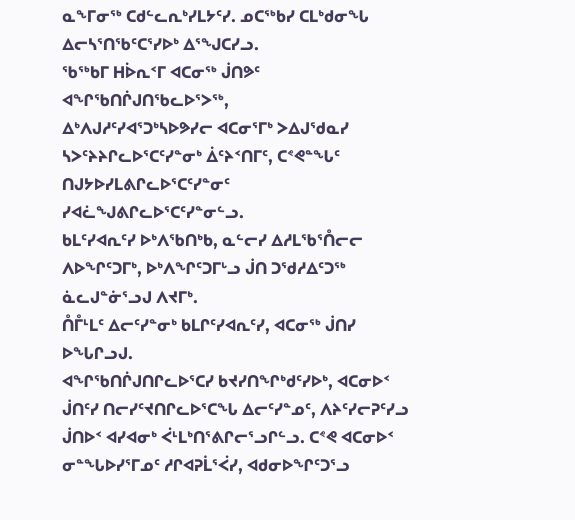ᓇᖕᒥᓂᖅ ᑕᑯᓪᓚᕆᒃᓯᒪᔭᑦᓯ. ᓄᑕᖅᑲᓯ ᑕᒪᒃᑯᓂᖓ ᐃᓕᓴᕐᑎᖃᑦᑕᕐᓯᐅᒃ ᐃᕐᖑᑕᓯᓗ.
ᖃᖅᑲᒥ ᕼᐆᕆᑉᒥ ᐊᑕᓂᖅ ᒎᑎᕗᑦ ᐊᖏᖃᑎᒌᒍᑎᖃᓚᐅᕐᐳᖅ,
ᐃᒃᐱᒍᓱᑦᓯᐊᕐᑐᒃᓴᐅᕗᓯᓕ ᐊᑕᓂᕐᒥᒃ ᐳᐃᒍᖁᓇᓯ ᓴᐳᑦᔨᔨᒋᓚᐅᕐᑕᑦᓯᓐᓂᒃ ᐄᑦᔨᑉᑎᒥᑦ, ᑕᕝᕙᓐᖓᑦ ᑎᒍᔭᐅᓯᒪᕕᒋᓚᐅᕐᑕᑦᓯᓐᓂᑦ ᓯᐊᓛᖑᕕᒋᓚᐅᕐᑕᑦᓯᓐᓂᓪᓗ.
ᑲᒪᑦᓯᐊᕆᑦᓯ ᐅᒃᐱᖃᑎᒃᑲ, ᓇᓪᓕᓯ ᐃᓱᒪᖃᕐᑍᓕᓕ ᐱᐅᖏᑦᑐᒥᒃ, ᐅᒃᐱᖏᑦᑐᒥᒡᓗ ᒎᑎ ᑐᖁᓱᐃᑦᑐᖅ ᓈᓚᒍᓐᓃᕐᓗᒍ ᐱᔪᒥᒃ.
ᑍᒤᒻᒪᑦ ᐃᓕᑦᓯᓐᓂᒃ ᑲᒪᒋᑦᓯᐊᕆᑦᓯ, ᐊᑕᓂᖅ ᒎᑎᓯ ᐅᖓᒋᓗᒍ.
ᐊᖏᖃᑎᒌᒍᑎᒋᓚᐅᕐᑕᓯ ᑲᔪᓯᑎᖏᒃᑯᑦᓯᐅᒃ, ᐊᑕᓂᐅᑉ ᒎᑎᑦᓯ ᑎᓕᓯᑦᔪᑎᒋᓚᐅᕐᑕᖓ ᐃᓕᑦᓯᓐᓄᑦ, ᐱᔨᑦᓯᓕᕈᑦᓯᓗ ᒎᑎᐅᑉ ᐊᓯᐊᓂᒃ ᐹᒻᒪᒃᑎᕐᕕᒋᓕᕐᓗᒋᓪᓗ. ᑕᕝᕙ ᐊᑕᓂᐅᑉ ᓂᓐᖓᐅᓯᕐᒥᓄᑦ ᓱᒋᐊᕈᒫᕐᐹᓯ, ᐊᑯᓂᐅᖏᑦᑐᕐᓗ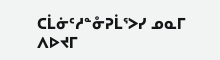ᑕᒫᓃᑦᓱᓐᓁᕈᒫᕐᐳᓯ ᓄᓇᒥ ᐱᐅᔪᒥ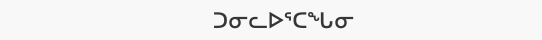ᑐᓂᓚᐅᕐᑕᖓᓂ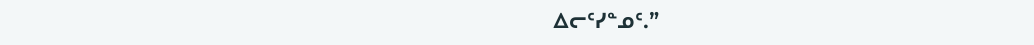ᐃᓕᑦᓯᓐᓄᑦ.”